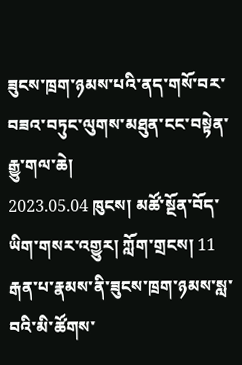ཟུངས་ཁྲག་ཉམས་པའི་ནད་གསོ་བར་བཟའ་བཏུང་ལུགས་མཐུན་ངང་བསྟེན་རྒྱུ་གལ་ཆེ།
2023.05.04 ཁུངས། མཚོ་སྔོན་བོད་ཡིག་གསར་འགྱུར། ཀློག་གྲངས། 11
རྒན་པ་རྣམས་ནི་ཟུངས་ཁྲག་ཉམས་སླ་བའི་མི་ཚོགས་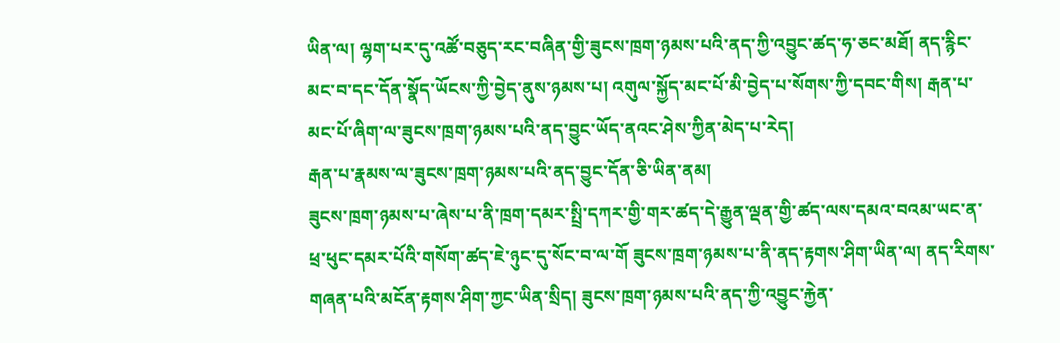ཡིན་ལ། ལྷག་པར་དུ་འཚོ་བཅུད་རང་བཞིན་གྱི་ཟུངས་ཁྲག་ཉམས་པའི་ནད་ཀྱི་འབྱུང་ཚད་ཧ་ཅང་མཐོ། ནད་རྙིང་མང་བ་དང་དོན་སྣོད་ཡོངས་ཀྱི་བྱེད་ནུས་ཉམས་པ། འགུལ་སྐྱོད་མང་པོ་མི་བྱེད་པ་སོགས་ཀྱི་དབང་གིས། རྒན་པ་མང་པོ་ཞིག་ལ་ཟུངས་ཁྲག་ཉམས་པའི་ནད་བྱུང་ཡོད་ནའང་ཤེས་ཀྱིན་མེད་པ་རེད།
རྒན་པ་རྣམས་ལ་ཟུངས་ཁྲག་ཉམས་པའི་ནད་བྱུང་དོན་ཅི་ཡིན་ནམ།
ཟུངས་ཁྲག་ཉམས་པ་ཞེས་པ་ནི་ཁྲག་དམར་སྤྲི་དཀར་གྱི་གར་ཚད་དེ་རྒྱུན་ལྡན་གྱི་ཚད་ལས་དམའ་བའམ་ཡང་ན་ཕྲ་ཕུང་དམར་པོའི་གསོག་ཚད་ཇེ་ཉུང་དུ་སོང་བ་ལ་གོ ཟུངས་ཁྲག་ཉམས་པ་ནི་ནད་རྟགས་ཤིག་ཡིན་ལ། ནད་རིགས་གཞན་པའི་མངོན་རྟགས་ཤིག་ཀྱང་ཡིན་སྲིད། ཟུངས་ཁྲག་ཉམས་པའི་ནད་ཀྱི་འབྱུང་རྐྱེན་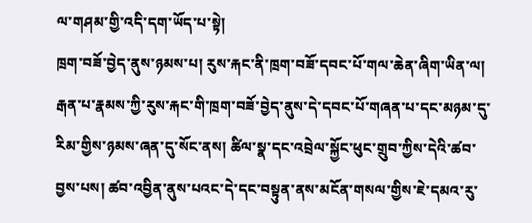ལ་གཤམ་གྱི་འདི་དག་ཡོད་པ་སྟེ།
ཁྲག་བཟོ་བྱེད་ནུས་ཉམས་པ། རུས་རྐང་ནི་ཁྲག་བཟོ་དབང་པོ་གལ་ཆེན་ཞིག་ཡིན་ལ། རྒན་པ་རྣམས་ཀྱི་རུས་རྐང་གི་ཁྲག་བཟོ་བྱེད་ནུས་དེ་དབང་པོ་གཞན་པ་དང་མཉམ་དུ་རིམ་གྱིས་ཉམས་ཞན་དུ་སོང་ནས། ཚིལ་སྣ་དང་འབྲེལ་སྐྱོང་ཕུང་གྲུབ་ཀྱིས་དེའི་ཚབ་བྱས་པས། ཚབ་འབྱིན་ནུས་པའང་དེ་དང་བསྟུན་ནས་མངོན་གསལ་གྱིས་ཇེ་དམའ་རུ་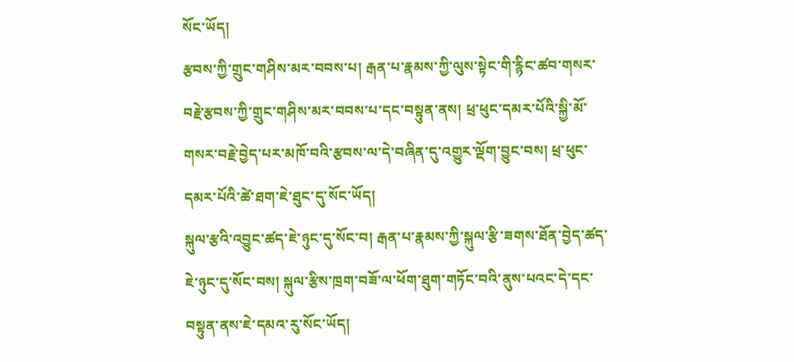སོང་ཡོད།
རྩབས་ཀྱི་གྲུང་གཤིས་མར་བབས་པ། རྒན་པ་རྣམས་ཀྱི་ལུས་སྟེང་གི་རྙིང་ཚབ་གསར་བརྗེ་རྩབས་ཀྱི་གྲུང་གཤིས་མར་བབས་པ་དང་བསྟུན་ནས། ཕྲ་ཕུང་དམར་པོའི་སྐྱི་མོ་གསར་བརྗེ་བྱེད་པར་མཁོ་བའི་རྩབས་ལ་དེ་བཞིན་དུ་འགྱུར་ལྡོག་བྱུང་བས། ཕྲ་ཕུང་དམར་པོའི་ཚེ་ཐག་ཇེ་ཐུང་དུ་སོང་ཡོད།
སྐུལ་རྩའི་འབྱུང་ཚད་ཇེ་ཉུང་དུ་སོང་བ། རྒན་པ་རྣམས་ཀྱི་སྐུལ་རྩི་ཟགས་ཐོན་བྱེད་ཚད་ཇེ་ཉུང་དུ་སོང་བས། སྐུལ་རྩིས་ཁྲག་བཟོ་ལ་ཕོག་ཐུག་གཏོང་བའི་ནུས་པའང་དེ་དང་བསྟུན་ནས་ཇེ་དམའ་རུ་སོང་ཡོད།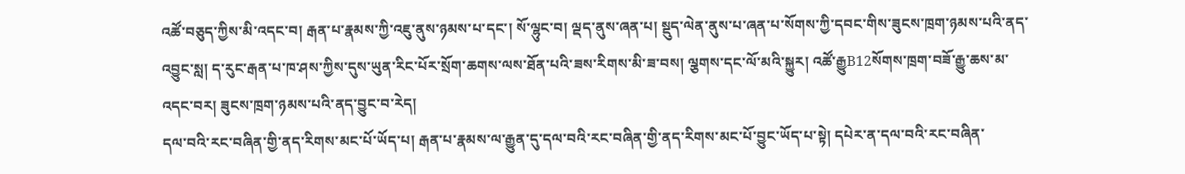འཚོ་བཅུད་ཀྱིས་མི་འདང་བ། རྒན་པ་རྣམས་ཀྱི་འཇུ་ནུས་ཉམས་པ་དང་། སོ་ལྷུང་བ། ལྡད་ནུས་ཞན་པ། སྡུད་ལེན་ནུས་པ་ཞན་པ་སོགས་ཀྱི་དབང་གིས་ཟུངས་ཁྲག་ཉམས་པའི་ནད་འབྱུང་སླ། ད་རུང་རྒན་པ་ཁ་ཤས་ཀྱིས་དུས་ཡུན་རིང་པོར་སྲོག་ཆགས་ལས་ཐོན་པའི་ཟས་རིགས་མི་ཟ་བས། ལྕགས་དང་ལོ་མའི་སྐྱུར། འཚོ་རྒྱུB12སོགས་ཁྲག་བཟོ་རྒྱུ་ཆས་མ་འདང་བར། ཟུངས་ཁྲག་ཉམས་པའི་ནད་བྱུང་བ་རེད།
དལ་བའི་རང་བཞིན་གྱི་ནད་རིགས་མང་པོ་ཡོད་པ། རྒན་པ་རྣམས་ལ་རྒྱུན་དུ་དལ་བའི་རང་བཞིན་གྱི་ནད་རིགས་མང་པོ་བྱུང་ཡོད་པ་སྟེ། དཔེར་ན་དལ་བའི་རང་བཞིན་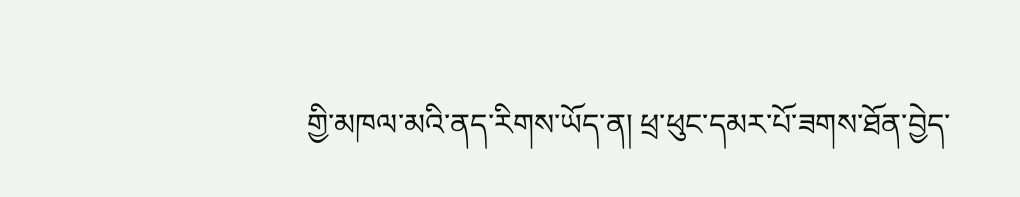གྱི་མཁལ་མའི་ནད་རིགས་ཡོད་ན། ཕྲ་ཕུང་དམར་པོ་ཟགས་ཐོན་བྱེད་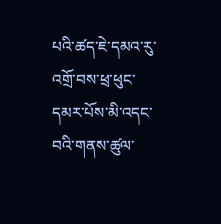པའི་ཚད་ཇེ་དམའ་རུ་འགྲོ་བས་ཕྲ་ཕུང་དམར་པོས་མི་འདང་བའི་གནས་ཚུལ་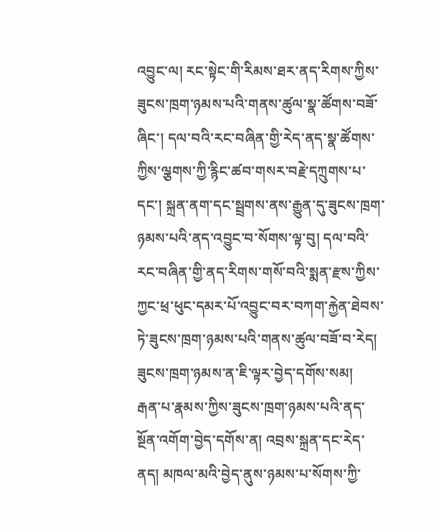འབྱུང་ལ། རང་སྟེང་གི་རིམས་ཐར་ནད་རིགས་ཀྱིས་ཟུངས་ཁྲག་ཉམས་པའི་གནས་ཚུལ་སྣ་ཚོགས་བཟོ་ཞིང་། དལ་བའི་རང་བཞིན་གྱི་རེད་ནད་སྣ་ཚོགས་ཀྱིས་ལྕགས་ཀྱི་རྙིང་ཚབ་གསར་བརྗེ་དཀྲུགས་པ་དང་། སྐྲན་ནག་དང་སྦྲགས་ནས་རྒྱུན་དུ་ཟུངས་ཁྲག་ཉམས་པའི་ནད་འབྱུང་བ་སོགས་ལྟ་བུ། དལ་བའི་རང་བཞིན་གྱི་ནད་རིགས་གསོ་བའི་སྨན་རྫས་ཀྱིས་ཀྱང་ཕྲ་ཕུང་དམར་པོ་འབྱུང་བར་བཀག་རྐྱེན་ཐེབས་ཏེ་ཟུངས་ཁྲག་ཉམས་པའི་གནས་ཚུལ་བཟོ་བ་རེད།
ཟུངས་ཁྲག་ཉམས་ན་ཇི་ལྟར་བྱེད་དགོས་སམ།
རྒན་པ་རྣམས་ཀྱིས་ཟུངས་ཁྲག་ཉམས་པའི་ནད་སྔོན་འགོག་བྱེད་དགོས་ན། འབྲས་སྐྲན་དང་རེད་ནད། མཁལ་མའི་བྱེད་ནུས་ཉམས་པ་སོགས་ཀྱི་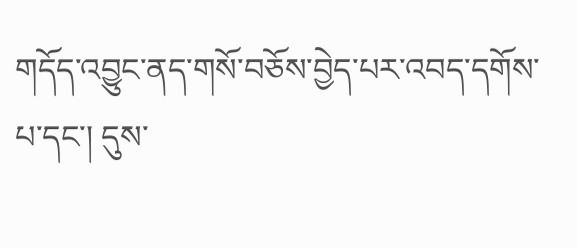གདོད་འབྱུང་ནད་གསོ་བཅོས་བྱེད་པར་འབད་དགོས་པ་དང་། དུས་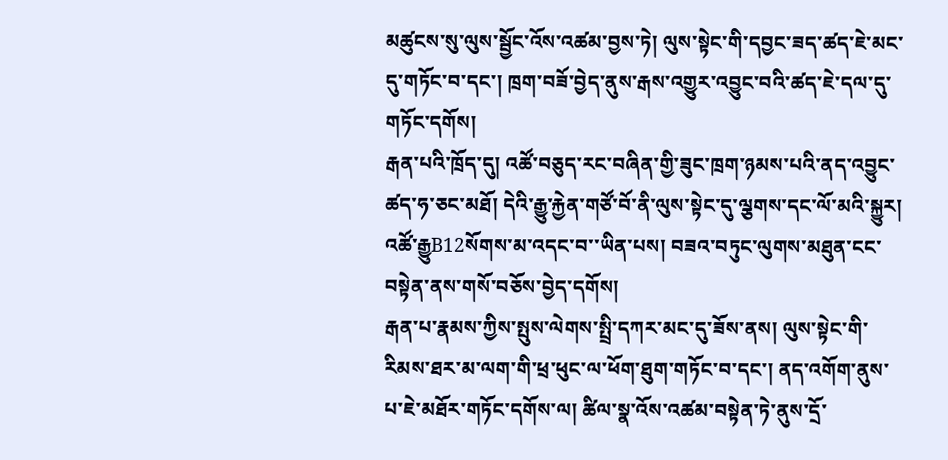མཚུངས་སུ་ལུས་སྦྱོང་འོས་འཚམ་བྱས་ཏེ། ལུས་སྟེང་གི་དབྱང་ཟད་ཚད་ཇེ་མང་དུ་གཏོང་བ་དང་། ཁྲག་བཟོ་བྱེད་ནུས་རྒས་འགྱུར་འབྱུང་བའི་ཚད་ཇེ་དལ་དུ་གཏོང་དགོས།
རྒན་པའི་ཁྲོད་དུ། འཚོ་བཅུད་རང་བཞིན་གྱི་ཟུང་ཁྲག་ཉམས་པའི་ནད་འབྱུང་ཚད་ཧ་ཅང་མཐོ། དེའི་རྒྱུ་རྐྱེན་གཙོ་བོ་ནི་ལུས་སྟེང་དུ་ལྕགས་དང་ལོ་མའི་སྐྱུར། འཚོ་རྒྱུB12སོགས་མ་འདང་བ་་ཡིན་པས། བཟའ་བཏུང་ལུགས་མཐུན་ངང་བསྟེན་ནས་གསོ་བཅོས་བྱེད་དགོས།
རྒན་པ་རྣམས་ཀྱིས་སྤུས་ལེགས་སྤྲི་དཀར་མང་དུ་ཟོས་ནས། ལུས་སྟེང་གི་རིམས་ཐར་མ་ལག་གི་ཕྲ་ཕུང་ལ་ཕོག་ཐུག་གཏོང་བ་དང་། ནད་འགོག་ནུས་པ་ཇེ་མཐོར་གཏོང་དགོས་ལ། ཚིལ་སྣ་འོས་འཚམ་བསྟེན་ཏེ་ནུས་དྲོ་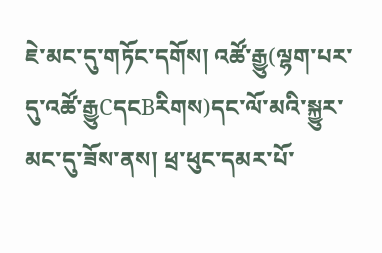ཇེ་མང་དུ་གཏོང་དགོས། འཚོ་རྒྱུ(ལྷག་པར་དུ་འཚོ་རྒྱུCདངBརིགས)དང་ལོ་མའི་སྐྱུར་མང་དུ་ཟོས་ནས། ཕྲ་ཕུང་དམར་པོ་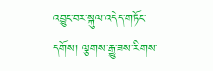འབྱུང་བར་སྐུལ་འདེད་གཏོང་དགོས། ལྕགས་རྒྱུ་ཟས་རིགས་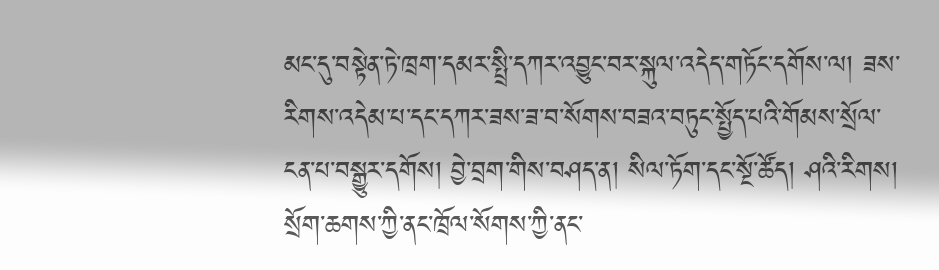མང་དུ་བསྟེན་ཏེ་ཁྲག་དམར་སྤྲི་དཀར་འབྱུང་བར་སྐུལ་འདེད་གཏོང་དགོས་ལ། ཟས་རིགས་འདེམ་པ་དང་དཀར་ཟས་ཟ་བ་སོགས་བཟའ་བཏུང་སྤྱོད་པའི་གོམས་སྲོལ་ངན་པ་བསྒྱུར་དགོས། བྱེ་བྲག་གིས་བཤད་ན། སིལ་ཏོག་དང་སྔོ་ཚོད། ཤའི་རིགས། སྲོག་ཆགས་ཀྱི་ནང་ཁྲོལ་སོགས་ཀྱི་ནང་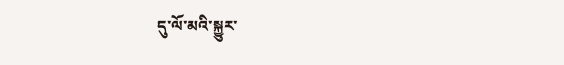དུ་ལོ་མའི་སྐྱུར་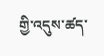གྱི་འདུས་ཚད་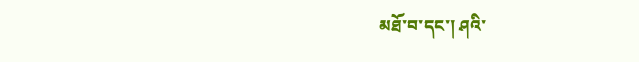མཐོ་བ་དང་། ཤའི་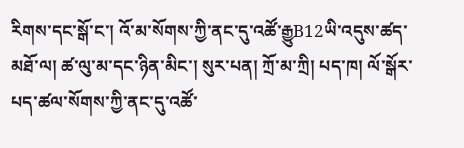རིགས་དང་སྒོ་ང་། འོ་མ་སོགས་ཀྱི་ནང་དུ་འཚོ་རྒྱུB12ཡི་འདུས་ཚད་མཐོ་ལ། ཚ་ལུ་མ་དང་ཉིན་མིང་། སུར་པན། ཀྲོ་མ་ཀྲི། པད་ཁ། ལོ་སྒོར་པད་ཚལ་སོགས་ཀྱི་ནང་དུ་འཚོ་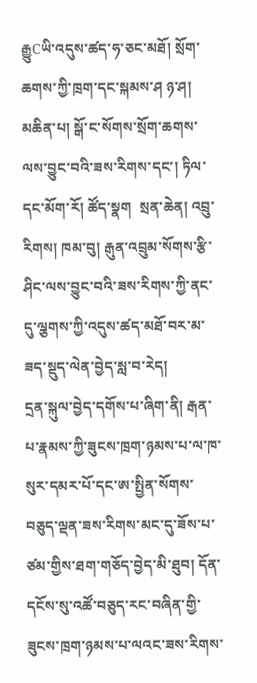རྒྱུCཡི་འདུས་ཚད་ཧ་ཅང་མཐོ། སྲོག་ཆགས་ཀྱི་ཁྲག་དང་སྐམས་ཤ ཉ་ཤ། མཆིན་པ། སྒོ་ང་སོགས་སྲོག་ཆགས་ལས་བྱུང་བའི་ཟས་རིགས་དང་། ཏིལ་དང་མོག་རོ། ཚོད་སྣག  སྲན་ཆེན། འབྲུ་རིགས། ཁམ་བུ། རྒུན་འབྲུམ་སོགས་རྩི་ཤིང་ལས་བྱུང་བའི་ཟས་རིགས་ཀྱི་ནང་དུ་ལྕགས་ཀྱི་འདུས་ཚད་མཐོ་བར་མ་ཟད་སྡུད་ལེན་བྱེད་སླ་བ་རེད།
དྲན་སྐུལ་བྱེད་དགོས་པ་ཞིག་ནི། རྒན་པ་རྣམས་ཀྱི་ཟུངས་ཁྲག་ཉམས་པ་ལ་ཁ་སུར་དམར་པོ་དང་ཨ་སྤྱིན་སོགས་བཅུད་ལྡན་ཟས་རིགས་མང་དུ་ཟོས་པ་ཙམ་གྱིས་ཐག་གཅོད་བྱེད་མི་ཐུབ། དོན་དངོས་སུ་འཚོ་བཅུད་རང་བཞིན་གྱི་ཟུངས་ཁྲག་ཉམས་པ་ལའང་ཟས་རིགས་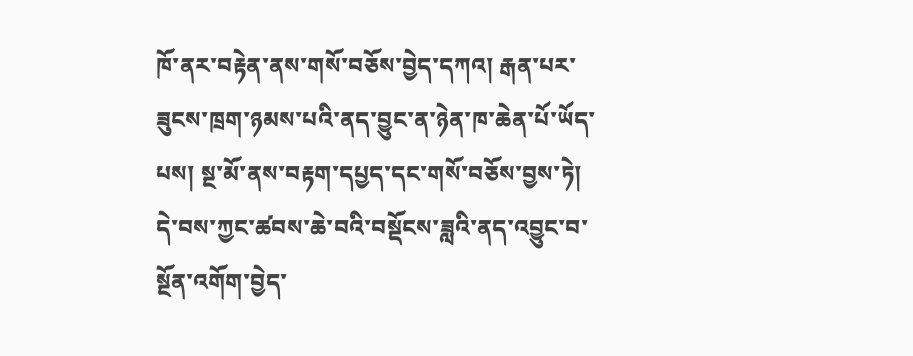ཁོ་ནར་བརྟེན་ནས་གསོ་བཅོས་བྱེད་དཀའ། རྒན་པར་ཟུངས་ཁྲག་ཉམས་པའི་ནད་བྱུང་ན་ཉེན་ཁ་ཆེན་པོ་ཡོད་པས། སྔ་མོ་ནས་བརྟག་དཔྱད་དང་གསོ་བཅོས་བྱས་ཏེ། དེ་བས་ཀྱང་ཚབས་ཆེ་བའི་བསྡོངས་ཟླའི་ནད་འབྱུང་བ་སྔོན་འགོག་བྱེད་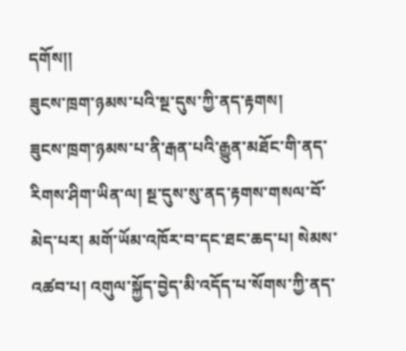དགོས།།
ཟུངས་ཁྲག་ཉམས་པའི་སྔ་དུས་ཀྱི་ནད་རྟགས།
ཟུངས་ཁྲག་ཉམས་པ་ནི་རྒན་པའི་རྒྱུན་མཐོང་གི་ནད་རིགས་ཤིག་ཡིན་ལ། སྔ་དུས་སུ་ནད་རྟགས་གསལ་བོ་མེད་པར། མགོ་ཡོམ་འཁོར་བ་དང་ཐང་ཆད་པ། སེམས་འཚབ་པ། འགུལ་སྐྱོད་བྱེད་མི་འདོད་པ་སོགས་ཀྱི་ནད་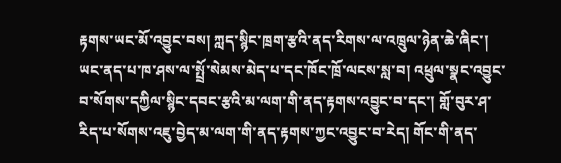རྟགས་ཡང་མོ་འབྱུང་བས། ཀླད་སྙིང་ཁྲག་རྩའི་ནད་རིགས་ལ་འཁྲུལ་ཉེན་ཆེ་ཞིང་། ཡང་ནད་པ་ཁ་ཤས་ལ་སྤྲོ་སེམས་མེད་པ་དང་ཁོང་ཁྲོ་ལངས་སླ་བ། འཕྲུལ་སྣང་འབྱུང་བ་སོགས་དཀྱིལ་སྙིང་དབང་རྩའི་མ་ལག་གི་ནད་རྟགས་འབྱུང་བ་དང་། གློ་བུར་ཤ་རིད་པ་སོགས་འཇུ་བྱེད་མ་ལག་གི་ནད་རྟགས་ཀྱང་འབྱུང་བ་རེད། གོང་གི་ནད་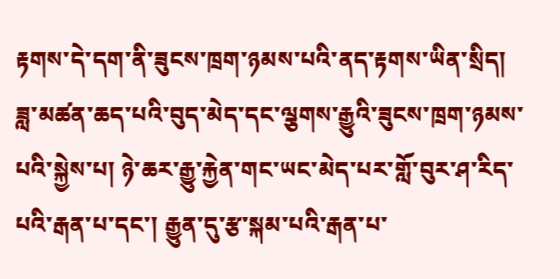རྟགས་དེ་དག་ནི་ཟུངས་ཁྲག་ཉམས་པའི་ནད་རྟགས་ཡིན་སྲིད།
ཟླ་མཚན་ཆད་པའི་བུད་མེད་དང་ལྕགས་རྒྱུའི་ཟུངས་ཁྲག་ཉམས་པའི་སྐྱེས་པ། ཉེ་ཆར་རྒྱུ་རྐྱེན་གང་ཡང་མེད་པར་གློ་བུར་ཤ་རིད་པའི་རྒན་པ་དང་། རྒྱུན་དུ་རྩ་སྐམ་པའི་རྒན་པ་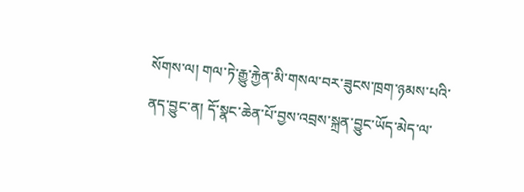སོགས་ལ། གལ་ཏེ་རྒྱུ་རྐྱེན་མི་གསལ་བར་ཟུངས་ཁྲག་ཉམས་པའི་ནད་བྱུང་ན། དོ་སྣང་ཆེན་པོ་བྱས་འབྲས་སྐྲན་བྱུང་ཡོད་མེད་ལ་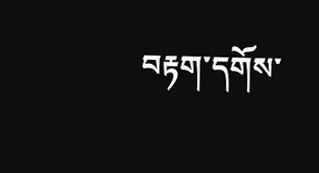བརྟག་དགོས་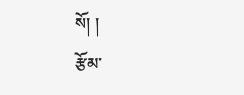སོ། །
རྩོམ་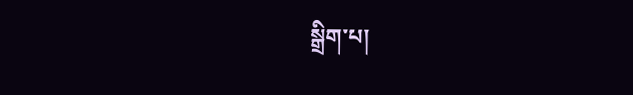སྒྲིག་པ།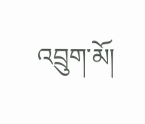འབྲུག་མོ།